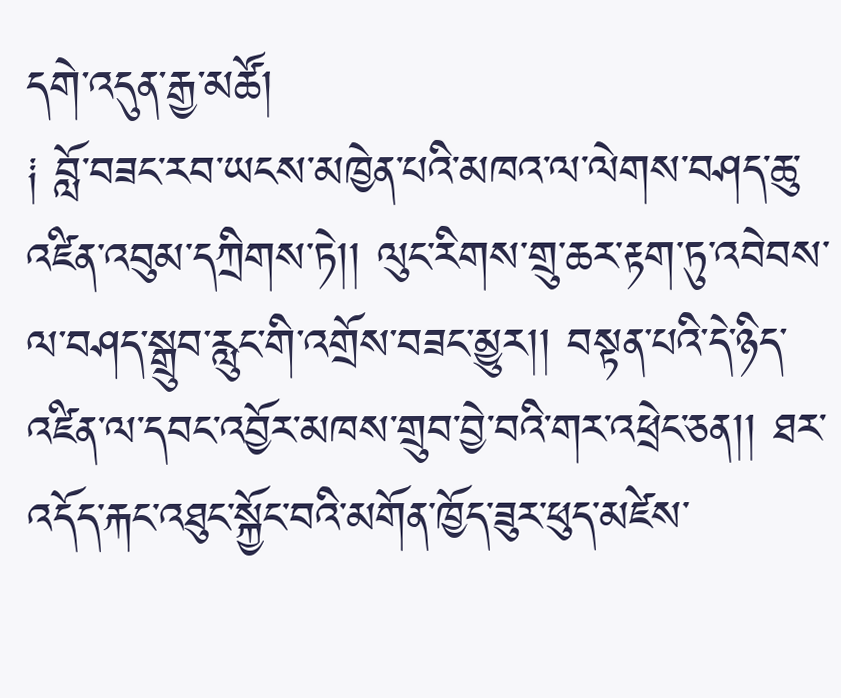དགེ་འདུན་རྒྱ་མཚོ།
༐ བློ་བཟང་རབ་ཡངས་མཁྱེན་པའི་མཁའ་ལ་ལེགས་བཤད་ཆུ་འཛིན་འབུམ་དཀྲིགས་ཏེ།། ལུང་རིགས་གྲུ་ཆར་རྟག་ཏུ་འབེབས་ལ་བཤད་སྒྲུབ་རླུང་གི་འགྲོས་བཟང་མྱུར།། བསྟན་པའི་དེ་ཉིད་འཛིན་ལ་དབང་འབྱོར་མཁས་གྲུབ་བྱེ་བའི་གར་འཕྲེང་ཅན།། ཐར་འདོད་རྐང་འཐུང་སྐྱོང་བའི་མགོན་ཁྱོད་ཟུར་ཕུད་མཛེས་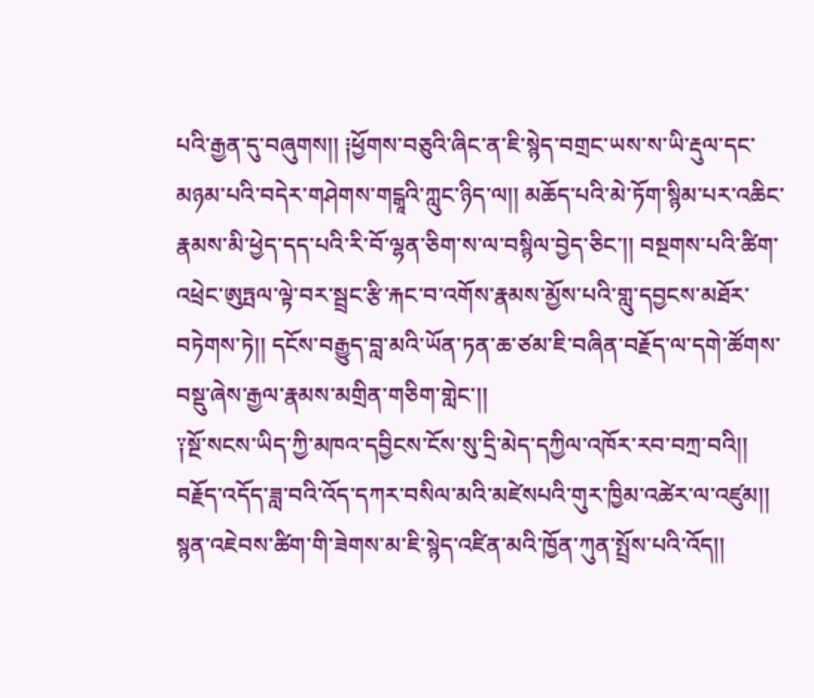པའི་རྒྱན་དུ་བཞུགས།། ༐ཕྱོགས་བཅུའི་ཞིང་ན་ཇི་སྙེད་བགྲང་ཡས་ས་ཡི་རྡུལ་དང་མཉམ་པའི་བདེར་གཤེགས་གངྒཱའི་ཀླུང་ཉིད་ལ།། མཆོད་པའི་མེ་ཏོག་སྙིམ་པར་འཆིང་རྣམས་མི་ཕྱེད་དད་པའི་རི་བོ་ལྷན་ཅིག་ས་ལ་བསྙིལ་བྱེད་ཅིང་།། བསྔགས་པའི་ཚིག་འཕྲེང་ཨུཏྤལ་ལྟེ་བར་སྦྲང་རྩི་རྐང་བ་འགོས་རྣམས་མྱོས་པའི་གླུ་དབྱངས་མཐོར་བཏེགས་ཏེ།། དངོས་བརྒྱུད་བླ་མའི་ཡོན་ཏན་ཆ་ཙམ་ཇི་བཞིན་བརྗོད་ལ་དགེ་ཚོགས་བསྡུ་ཞེས་རྒྱལ་རྣམས་མགྲིན་གཅིག་གླེང་།།
༑སྔོ་སངས་ཡིད་ཀྱི་མཁའ་དབྱིངས་ངོས་སུ་དྲི་མེད་དཀྱིལ་འཁོར་རབ་བཀྲ་བའི།། བརྗོད་འདོད་ཟླ་བའི་འོད་དཀར་བསིལ་མའི་མཛེསཔའི་གུར་ཁྱིམ་འཚེར་ལ་འཛུམ།། སྙན་འཇེབས་ཚིག་གི་ཟེགས་མ་ཇི་སྙེད་འཛིན་མའི་ཁྱོན་ཀུན་སྤྲོས་པའི་འོད།།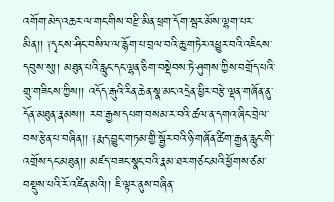འགོག་མེད་འཆར་ལ་གང་གིས་བརྫི་མིན་ཕྲག་དོག་སྦར་མོས་ལྷག་པར་མིན།། ༑དྭངས་ཤིང་བསིལ་ལ་རྙོག་པ་བྲལ་བའི་ཆུ་གཏེར་འཕྱུར་བའི་འཇིངས་དབུས་སུ།། མཐུན་པའི་རླུང་དང་ལྷན་ཅིག་བསྡེབས་ཏེ་ཤུགས་ཀྱིས་བགྲོད་པའི་གྲུ་གཟིངས་ཀྱིས།། འདོད་རྒུའི་རིན་ཆེན་སྣ་མང་འདྲེན་ཕྱིར་བརྩེ་ལྡན་གཞོན་ནུ་དོན་མཐུན་རྣམས།། རབ་རྒྱས་དཔག་བསམ་ར་བའི་ཚལ་ན་དགའ་ཞིང་བྲེལ་བས་རྩེན་པ་བཞིན།། ༑རྨད་བྱུང་གཏམ་གྱི་སྦྱོར་བའི་ཉི་གཞོན་ཚིག་རྒྱན་རླུང་གི་འགྲོས་དང་མཐུན།། མཛད་བཟང་སྣང་བའི་རྣམ་ཐར་གཙང་མའི་ཕྱོགས་ཙམ་བསྡུས་པའི་རོ་འཛིན་མའི།། ཇི་ལྟར་ནུས་བཞིན་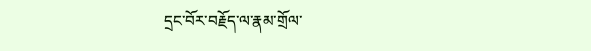དྲང་བོར་བརྗོད་ལ་རྣམ་གྲོལ་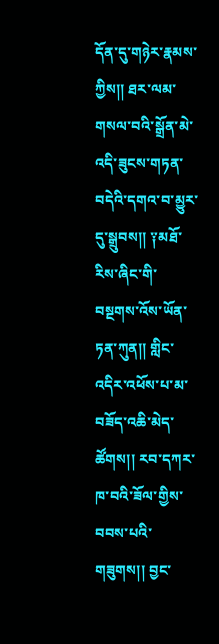དོན་དུ་གཉེར་རྣམས་ཀྱིས།། ཐར་ལམ་གསལ་བའི་སྒྲོན་མེ་འདི་ཟུངས་གཏན་བདེའི་དགའ་བ་མྱུར་དུ་སྒྲུབས།། ༑མཐོ་རིས་ཞིང་གི་བསྔགས་འོས་ཡོན་ཏན་ཀུན།། གླིང་འདིར་འཕོས་པ་མ་བཟོད་འཆི་མེད་ཚོགས།། རབ་དཀར་ཁ་བའི་ཟོལ་གྱིས་བབས་པའི་གཟུགས།། བྱང་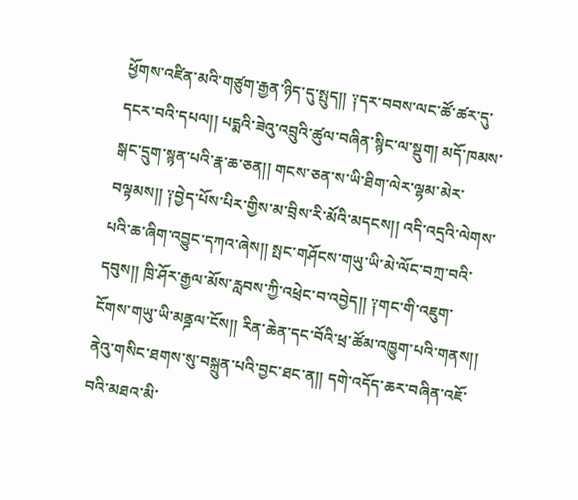ཕྱོགས་འཛིན་མའི་གཙུག་རྒྱན་ཉིད་དུ་སྤུད།། ༑དར་བབས་ལང་ཚོ་ཚར་དུ་དངར་བའི་དཔལ།། པདྨའི་ཟེའུ་འབྲུའི་ཚུལ་བཞིན་སྙིང་ལ་སྡུག། མདོ་ཁམས་སྒང་དྲུག་སྙན་པའི་རྣ་ཆ་ཅན།། གངས་ཅན་ས་ཡི་ཐིག་ལེར་ལྷམ་མེར་བལྟམས།། ༑བྱེད་པོས་པིར་གྱིས་མ་བྲིས་རི་མོའི་མདངས།། འདི་འདྲའི་ལེགས་པའི་ཆ་ཞིག་འབྱུང་དཀའ་ཞེས།། སྤང་གཤོངས་གཡུ་ཡི་མེ་ལོང་བཀྲ་བའི་དབུས།། ཁྲི་ཤོར་རྒྱལ་མོས་རླབས་ཀྱི་འཕྲེང་བ་འབྱེད།། ༑གང་གི་འཇུག་ངོགས་གཡུ་ཡི་མནྜལ་ངོས།། རིན་ཆེན་དང་བོའི་ཕྲ་ཚོམ་འཁྱུག་པའི་གནས།། ནེའུ་གསིང་ཐགས་སུ་བསྐྲུན་པའི་བྱང་ཐང་ན།། དགེ་འདོད་ཆར་བཞིན་འཇོ་བའི་མཐའ་མི་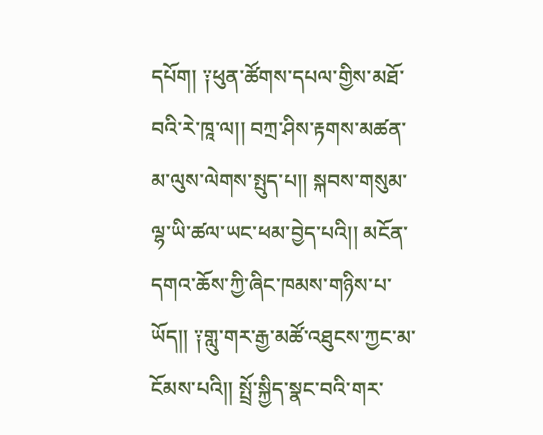དཔོག། ༑ཕུན་ཚོགས་དཔལ་གྱིས་མཐོ་བའི་རེ་ཁཱ་ལ།། བཀྲ་ཤིས་རྟགས་མཚན་མ་ལུས་ལེགས་སྤུད་པ།། སྐབས་གསུམ་ལྷ་ཡི་ཚལ་ཡང་ཕམ་བྱེད་པའི།། མངོན་དགའ་ཆོས་ཀྱི་ཞིང་ཁམས་གཉིས་པ་ཡོད།། ༑གླུ་གར་རྒྱ་མཚོ་འཐུངས་ཀྱང་མ་ངོམས་པའི།། སྤྲོ་སྐྱིད་སྣང་བའི་གར་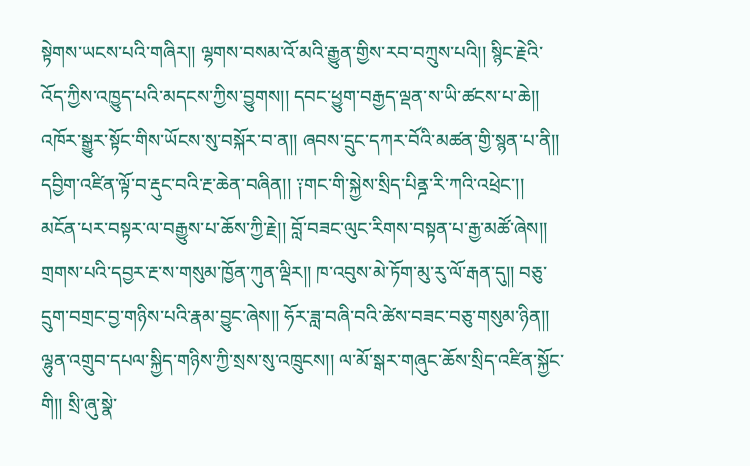སྟེགས་ཡངས་པའི་གཞིར།། ལྷགས་བསམ་འོ་མའི་རྒྱུན་གྱིས་རབ་བཀྲུས་པའི།། སྙིང་རྗེའི་འོད་ཀྱིས་འཁྱུད་པའི་མདངས་ཀྱིས་བྱུགས།། དབང་ཕྱུག་བརྒྱད་ལྡན་ས་ཡི་ཚངས་པ་ཆེ།། འཁོར་སྒྱུར་སྟོང་གིས་ཡོངས་སུ་བསྐོར་བ་ན།། ཞབས་དྲུང་དཀར་བོའི་མཚན་གྱི་སྙན་པ་ནི།། དབྱིག་འཛིན་ལྟོ་བ་རྡུང་བའི་རྔ་ཆེན་བཞིན།། ༑གང་གི་སྐྱེས་སྲིད་པིནྜ་རི་ཀའི་འཕྲེང་།། མངོན་པར་བསྟར་ལ་བརྒྱུས་པ་ཆོས་ཀྱི་རྗེ།། བློ་བཟང་ལུང་རིགས་བསྟན་པ་རྒྱ་མཚོ་ཞེས།། གྲགས་པའི་དབྱར་རྔ་ས་གསུམ་ཁྱོན་ཀུན་ལྡིར།། ཁ་འབུས་མེ་ཏོག་མུ་རུ་ལོ་རྒན་དུ།། བཅུ་དྲུག་བགྲང་བྱ་གཉིས་པའི་རྣམ་བྱུང་ཞེས།། ཧོར་ཟླ་བཞི་བའི་ཚེས་བཟང་བཅུ་གསུམ་ཉིན།། ལྷུན་འགྲུབ་དཔལ་སྐྱིད་གཉིས་ཀྱི་སྲས་སུ་འཁྲུངས།། ལ་མོ་སྒར་གཞུང་ཆོས་སྲིད་འཛིན་སྐྱོང་གི།། སྲི་ཞུ་སྣེ་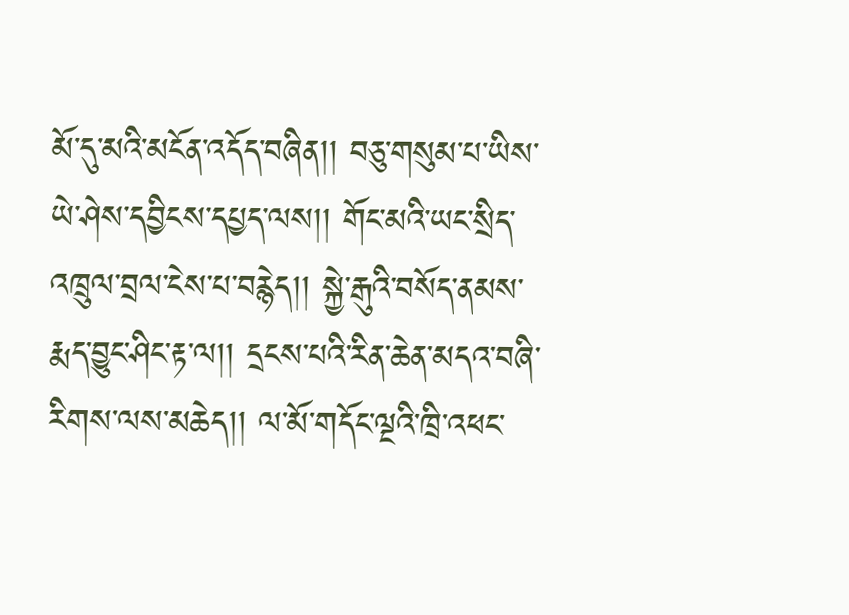མོ་དུ་མའི་མངོན་འདོད་བཞིན།། བཅུ་གསུམ་པ་ཡིས་ཡེ་ཤེས་དབྱིངས་དཔྱད་ལས།། གོང་མའི་ཡང་སྲིད་འཁྲུལ་བྲལ་ངེས་པ་བརྙེད།། སྐྱེ་རྒུའི་བསོད་ནམས་རྨད་བྱུང་ཤིང་རྟ་ལ།། དྲངས་པའི་རིན་ཆེན་མདའ་བཞི་རིགས་ལས་མཆེད།། ལ་མོ་གདོང་ལྔའི་ཁྲི་འཕང་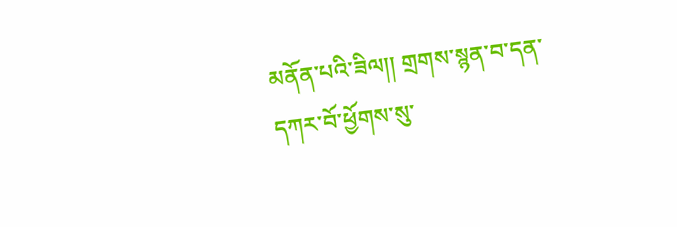མནོན་པའི་ཟིལ།། གྲགས་སྙན་བ་དན་དཀར་བོ་ཕྱོགས་སུ་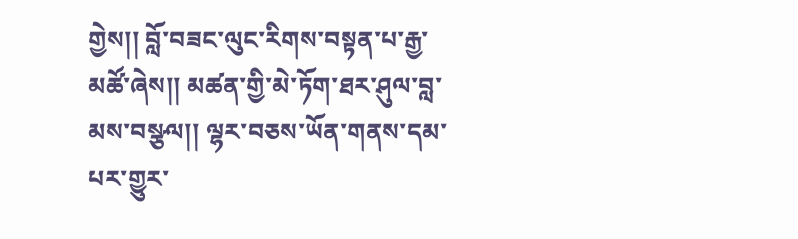གྱེས།། བློ་བཟང་ལུང་རིགས་བསྟན་པ་རྒྱ་མཚོ་ཞེས།། མཚན་གྱི་མེ་ཏོག་ཐར་ཤུལ་བླ་མས་བསྩལ།། ལྷར་བཅས་ཡོན་གནས་དམ་པར་གྱུར་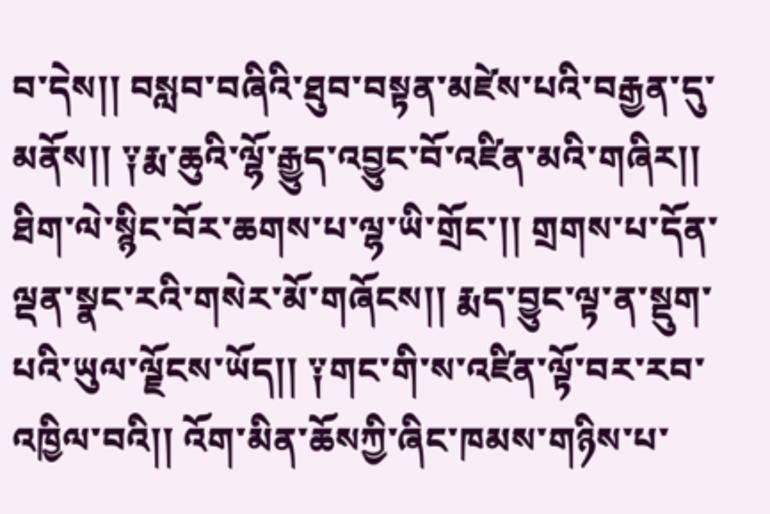བ་དེས།། བསླབ་བཞིའི་ཐུབ་བསྟན་མཛེས་པའི་བརྒྱན་དུ་མནོས།། ༑རྨ་ཆུའི་ལྷོ་རྒྱུད་འབྱུང་བོ་འཛིན་མའི་གཞིར།། ཐིག་ལེ་སྙིང་བོར་ཆགས་པ་ལྷ་ཡི་གྲོང་།། གྲགས་པ་དོན་ལྡན་སྣང་རའི་གསེར་མོ་གཞོངས།། རྨད་བྱུང་ལྟ་ན་སྡུག་པའི་ཡུལ་ལྗོངས་ཡོད།། ༑གང་གི་ས་འཛིན་ལྟོ་བར་རབ་འཁྱིལ་བའི།། འོག་མིན་ཆོསཀྱི་ཞིང་ཁམས་གཉིས་པ་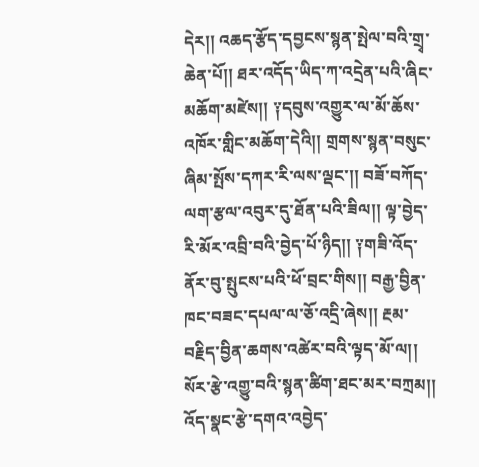དེར།། འཆད་རྩོད་དབྱངས་སྙན་སྤེལ་བའི་གྲྭ་ཆེན་པོ།། ཐར་འདོད་ཡིད་ཀ་འདྲེན་པའི་ཞིང་མཆོག་མཛེས།། ༑དབུས་འགྱུར་ལ་མོ་ཆོས་འཁོར་གླིང་མཆོག་དེའི།། གྲགས་སྙན་བསུང་ཞིམ་སྤོས་དཀར་རི་ལས་ལྡང་།། བཟོ་བཀོད་ལག་རྩལ་འབུར་དུ་ཐོན་པའི་ཟིལ།། ལྟ་བྱེད་རི་མོར་འབྲི་བའི་བྱེད་པོ་ཉིད།། ༑གཟི་འོད་ནོར་བུ་སྤུངས་པའི་ཕོ་བྲང་གིས།། བརྒྱ་བྱིན་ཁང་བཟང་དཔལ་ལ་ཅོ་འདྲི་ཞེས།། རྔམ་བརྗིད་བྱིན་ཆགས་འཚེར་བའི་ལྟད་མོ་ལ།། སོར་རྩེ་འགྱུ་བའི་སྙན་ཚིག་ཐང་མར་བཀྲམ།། འོད་སྣང་རྩེ་དགའ་འབྱེད་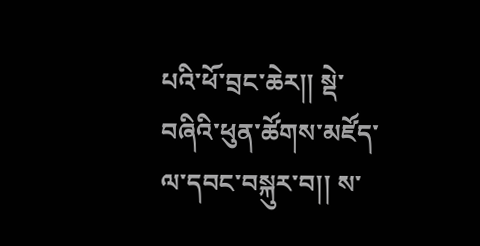པའི་ཕོ་བྲང་ཆེར།། སྡེ་བཞིའི་ཕུན་ཚོགས་མཛོད་ལ་དབང་བསྐུར་བ།། ས་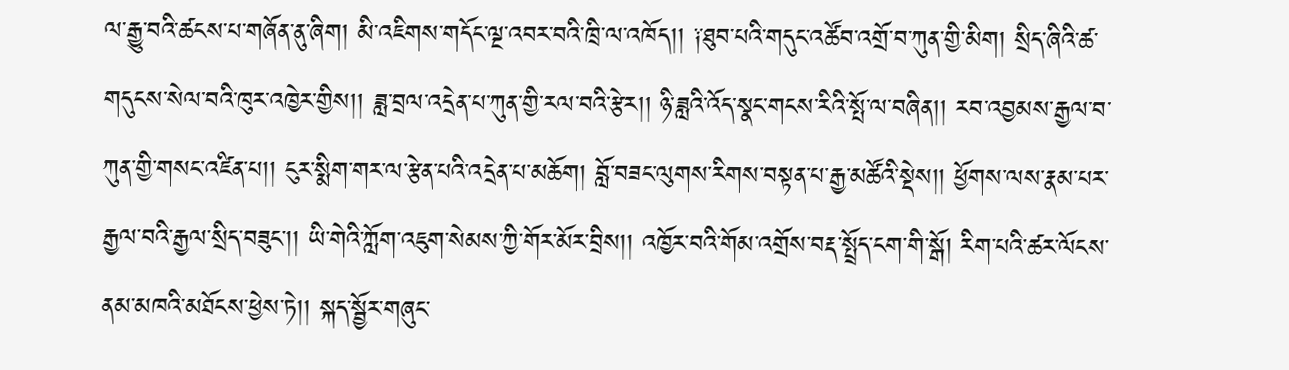ལ་རྒྱུ་བའི་ཚངས་པ་གཞོན་ནུ་ཞིག། མི་འཇིགས་གདོང་ལྔ་འབར་བའི་ཁྲི་ལ་འཁོད།། ༑ཐུབ་པའི་གདུང་འཚོབ་འགྲོ་བ་ཀུན་གྱི་མིག། སྲིད་ཞིའི་ཚ་གདུངས་སེལ་བའི་ཁུར་འཁྱེར་གྱིས།། ཟླ་བྲལ་འདྲེན་པ་ཀུན་གྱི་རལ་བའི་རྩེར།། ཉི་ཟླའི་འོད་སྣང་གངས་རིའི་སྤོ་ལ་བཞིན།། རབ་འབྱམས་རྒྱལ་བ་ཀུན་གྱི་གསང་འཛིན་པ།། ངུར་སྨིག་གར་ལ་རྩེན་པའི་འདྲེན་པ་མཆོག། བློ་བཟང་ལུགས་རིགས་བསྟན་པ་རྒྱ་མཚོའི་སྡེས།། ཕྱོགས་ལས་རྣམ་པར་རྒྱལ་བའི་རྒྱལ་སྲིད་བཟུང་།། ཡི་གེའི་ཀློག་འཇུག་སེམས་ཀྱི་གོར་མོར་བྲིས།། འཁྱོར་བའི་གོམ་འགྲོས་བརྡ་སྤྲོད་ངག་གི་སྒོ། རིག་པའི་ཚར་ལོངས་ནམ་མཁའི་མཐོངས་ཕྱེས་ཏེ།། སྐད་སྦྱོར་གཞུང་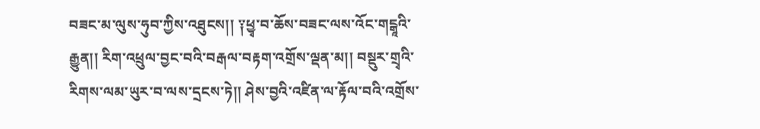བཟང་མ་ལུས་ཧུབ་ཀྱིས་འཐུངས།། ༑ཕྱྭ་བ་ཆོས་བཟང་ལས་འོང་གངྒཱའི་རྒྱུན།། རིག་འཕྲུལ་བྱང་བའི་བརྒལ་བརྟག་འགྲོས་ལྡན་མ།། བསྡུར་གྲྭའི་རིགས་ལམ་ཡུར་བ་ལས་དྲངས་ཏེ།། ཤེས་བྱའི་འཛིན་ལ་རྟོལ་བའི་འགྲོས་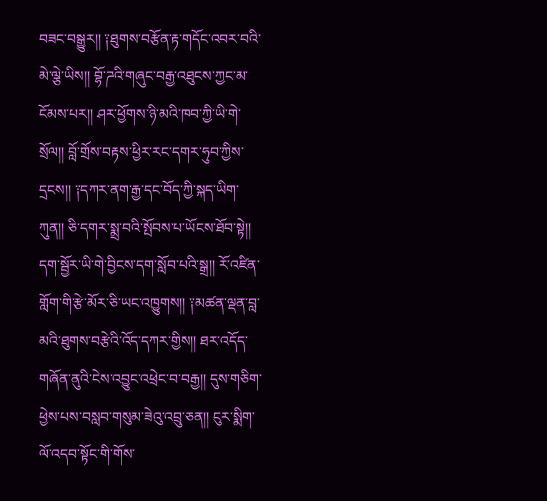བཟང་བསྒྱུར།། ༑ཐུགས་བརྩོན་རྟ་གདོང་འབར་བའི་མེ་ལྕེ་ཡིས།། བྷོ་ཌའི་གཞུང་བརྒྱ་འཐུངས་ཀྱང་མ་ངོམས་པར།། ཤར་ཕྱོགས་ཉི་མའི་ཁབ་ཀྱི་ཡི་གེ་སྲོལ།། བློ་གྲོས་བརྟས་ཕྱིར་རང་དགར་ཧུབ་ཀྱིས་དྲངས།། ༑དཀར་ནག་རྒྱ་དང་བོད་ཀྱི་སྐད་ཡིག་ཀུན།། ཅི་དགར་སྨྲ་བའི་སྤོབས་པ་ཡོངས་ཐོབ་སྟེ།། དག་སྦྱོར་ཡི་གེ་བྱིངས་དག་སློབ་པའི་སྒྲ།། རོ་འཛིན་གློག་གི་རྩེ་མོར་ཅི་ཡང་འཁྱུགས།། ༑མཚན་ལྡན་བླ་མའི་ཐུགས་བརྩེའི་འོད་དཀར་གྱིས།། ཐར་འདོད་གཞོན་ནུའི་ངེས་འབྱུང་འཕྲེང་བ་བརྒྱ།། དུས་གཅིག་ཕྱེས་པས་བསླབ་གསུམ་ཟེའུ་འབྲུ་ཅན།། ངུར་སྨིག་ལོ་འདབ་སྟོང་གི་གོས་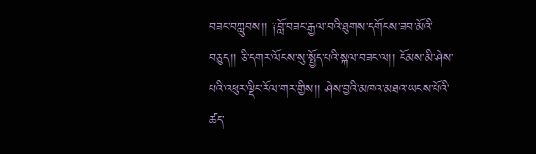བཟང་བཀླུབས།། ༑བློ་བཟང་རྒྱལ་བའི་ཐུགས་དགོངས་ཟབ་མོའི་བཅུད།། ཅི་དགར་ལོངས་སུ་སྤྱོད་པའི་སྐལ་བཟང་ལ།། ངོམས་མི་ཤེས་པའི་འཕུར་ལྡིང་རོལ་གར་གྱིས།། ཤེས་བྱའི་མཁའ་མཐའ་ཡངས་པོའི་ཚད་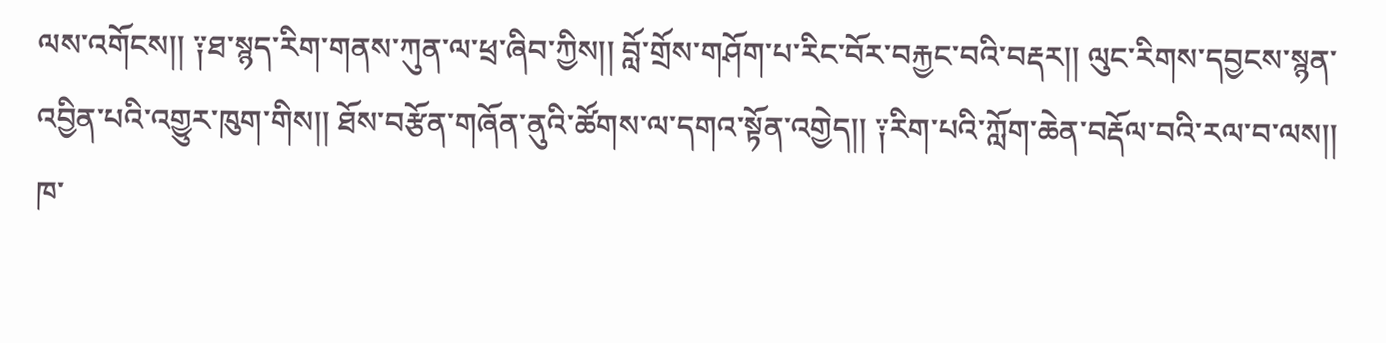ལས་འགོངས།། ༑ཐ་སྙད་རིག་གནས་ཀུན་ལ་ཕྲ་ཞིབ་ཀྱིས།། བློ་གྲོས་གཤོག་པ་རིང་བོར་བརྐྱང་བའི་བརྡར།། ལུང་རིགས་དབྱངས་སྙན་འབྱིན་པའི་འགྱུར་ཁུག་གིས།། ཐོས་བརྩོན་གཞོན་ནུའི་ཚོགས་ལ་དགའ་སྟོན་འགྱེད།། ༑རིག་པའི་ཀློག་ཆེན་བརྡོལ་བའི་རལ་བ་ལས།། ཁ་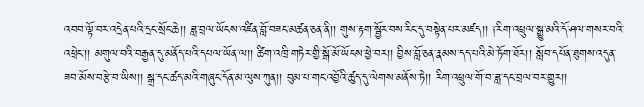འབབ་ལྟོ་བར་འདྲེན་པའི་དྲང་སྲོང་ཆེ།། ཟླ་བྲལ་ཡོངས་འཛིན་བློ་བཟང་མཚན་ཅན་ནི།། གུས་རྟག་སྦྱོར་བས་རིང་དུ་བསྟེན་པར་མཛད།། ༑རིག་འཕྲུལ་སྒྱུ་མའི་དོ་ཤལ་གསར་བའི་འཕྲེང་།། མགུལ་བའི་བརྒྱན་དུ་མནོད་པའི་དཔལ་ཡོན་ལ།། ཚིག་འཁྲི་གཏེར་གྱི་སྒོ་མོ་ཡོངས་ཕྱེ་བར།། བྱིས་བློ་ཅན་རྣམས་དད་པའི་མེ་ཏོག་ཐོར།། སློབ་དཔོན་ཐུགས་འདུན་ཟབ་མོས་བརྩེ་བ་ཡིས།། སྒྲ་དང་ཚད་མའི་གཞུང་དོན་མ་ལུས་ཀུན།། བུམ་པ་གང་འབྱོའི་ཚུད་དུ་ལེགས་མནོས་ཏེ།། རིག་འཕྲུལ་གོ་བ་ཟླ་དང་བྲལ་བར་གྱུར།།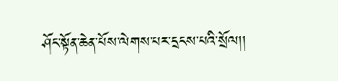ཤོང་སྟོན་ཆེན་པོས་ལེགས་པར་དྲངས་པའི་སྲོལ།།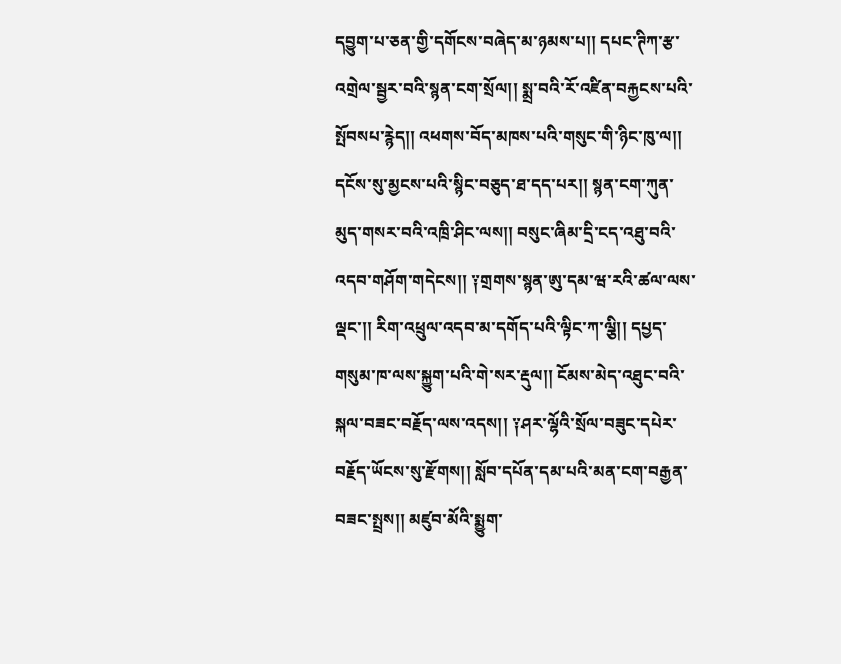དབྱུག་པ་ཅན་གྱི་དགོངས་བཞེད་མ་ཉམས་པ།། དཔང་ཊིཀ་རྩ་འགྲེལ་སྦྱར་བའི་སྙན་ངག་སྲོལ།། སྨྲ་བའི་རོ་འཛིན་བརྐྱངས་པའི་སྤོབསཔ་རྙེད།། འཕགས་བོད་མཁས་པའི་གསུང་གི་ཉིང་ཁུ་ལ།། དངོས་སུ་མྱངས་པའི་སྙིང་བཅུད་ཐ་དད་པར།། སྙན་ངག་ཀུན་མུད་གསར་བའི་འཁྲི་ཤིང་ལས།། བསུང་ཞིམ་དྲི་ངད་འཐུ་བའི་འདབ་གཤོག་གདེངས།། ༑གྲགས་སྙན་ཨུ་དམ་ཝ་རའི་ཚལ་ལས་ལྡང་།། རིག་འཕྲུལ་འདབ་མ་དགོད་པའི་ལྟིང་ཀ་ལྕི།། དཔྱད་གསུམ་ཁ་ལས་སྐྱུག་པའི་གེ་སར་རྡུལ།། ངོམས་མེད་འཐུང་བའི་སྐལ་བཟང་བརྗོད་ལས་འདས།། ༑ཤར་ལྷོའི་སྲོལ་བཟུང་དཔེར་བརྗོད་ཡོངས་སུ་རྫོགས།། སློབ་དཔོན་དམ་པའི་མན་ངག་བརྒྱན་བཟང་སྤྲས།། མཛུབ་མོའི་སྨྱུག་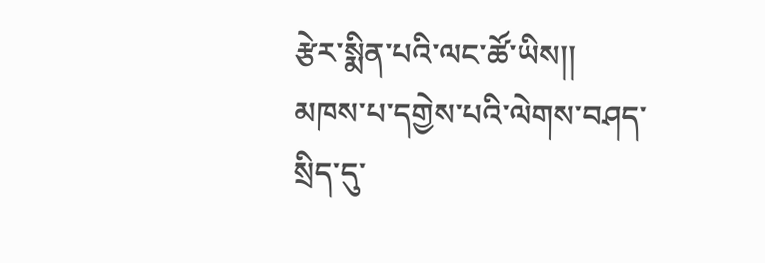རྩེར་སྨིན་པའི་ལང་ཚོ་ཡིས།། མཁས་པ་དགྱེས་པའི་ལེགས་བཤད་སྲིད་དུ་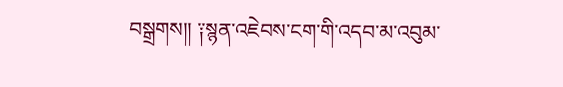བསྒྲགས།། ༑སྙན་འཇེབས་ངག་གི་འདབ་མ་འབུམ་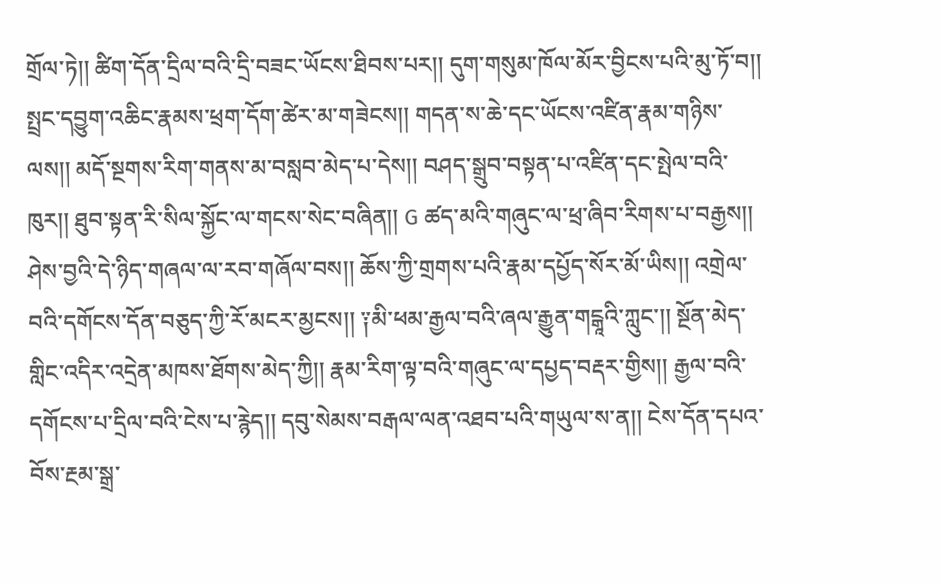གྲོལ་ཏེ།། ཚིག་དོན་དྲིལ་བའི་དྲི་བཟང་ཡོངས་ཐིབས་པར།། དུག་གསུམ་ཁོལ་མོར་བྱིངས་པའི་མུ་ཏོ་བ།། སྤྲང་དབྱུག་འཆིང་རྣམས་ཕྲག་དོག་ཚེར་མ་གཟེངས།། གདན་ས་ཆེ་དང་ཡོངས་འཛིན་རྣམ་གཉིས་ལས།། མདོ་སྔགས་རིག་གནས་མ་བསླབ་མེད་པ་དེས།། བཤད་སྒྲུབ་བསྟན་པ་འཛིན་དང་སྤེལ་བའི་ཁུར།། ཐུབ་སྟན་རི་སིལ་སྐྱོང་ལ་གངས་སེང་བཞིན།། G ཚད་མའི་གཞུང་ལ་ཕྲ་ཞིབ་རིགས་པ་བརྒྱས།། ཤེས་བྱའི་དེ་ཉིད་གཞལ་ལ་རབ་གཞོལ་བས།། ཆོས་ཀྱི་གྲགས་པའི་རྣམ་དཔྱོད་སོར་མོ་ཡིས།། འགྲེལ་བའི་དགོངས་དོན་བཅུད་ཀྱི་རོ་མངར་མྱངས།། ༑མི་ཕམ་རྒྱལ་བའི་ཞལ་རྒྱུན་གངྒཱའི་ཀླུང་།། སྔོན་མེད་གླིང་འདིར་འདྲེན་མཁས་ཐོགས་མེད་ཀྱི།། རྣམ་རིག་ལྟ་བའི་གཞུང་ལ་དཔྱད་བརྡར་གྱིས།། རྒྱལ་བའི་དགོངས་པ་དྲིལ་བའི་ངེས་པ་རྙེད།། དབུ་སེམས་བརྒལ་ལན་འཐབ་པའི་གཡུལ་ས་ན།། ངེས་དོན་དཔའ་བོས་རྔམ་སྒྲ་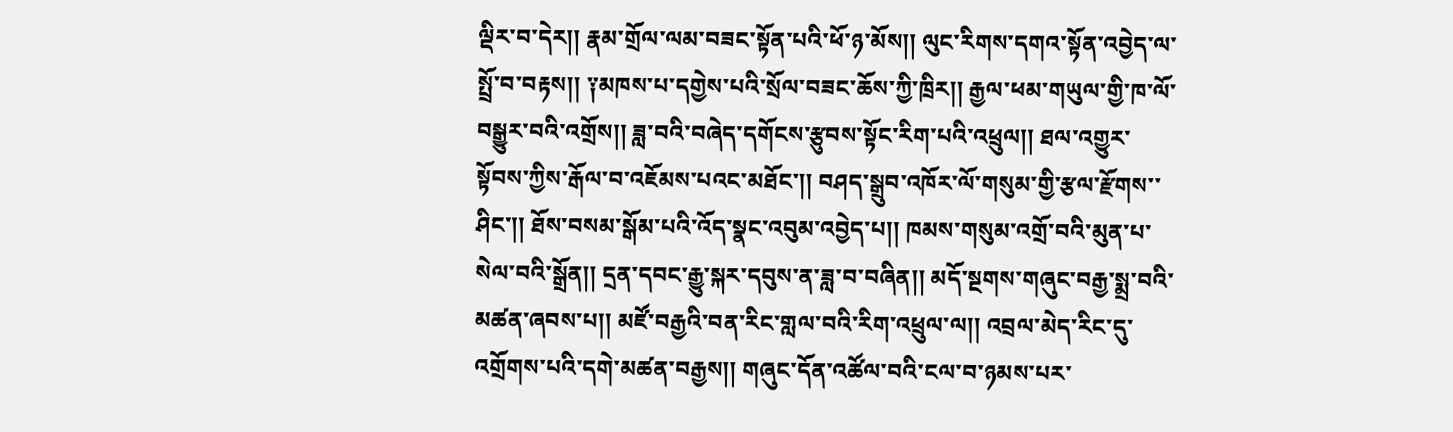ལྡིར་བ་དེར།། རྣམ་གྲོལ་ལམ་བཟང་སྟོན་པའི་ཕོ་ཉ་མོས།། ལུང་རིགས་དགའ་སྟོན་འབྱེད་ལ་སྤྲོ་བ་བརྟས།། ༑མཁས་པ་དགྱེས་པའི་སྲོལ་བཟང་ཆོས་ཀྱི་ཁྲིར།། རྒྱལ་ཕམ་གཡུལ་གྱི་ཁ་ལོ་བསྒྱུར་བའི་འགྲོས།། ཟླ་བའི་བཞེད་དགོངས་རྩུབས་སྟོང་རིག་པའི་འཕྲུལ།། ཐལ་འགྱུར་སྟོབས་ཀྱིས་རྒོལ་བ་འཇོམས་པའང་མཐོང་།། བཤད་སྒྲུབ་འཁོར་ལོ་གསུམ་གྱི་རྩལ་རྫོགས་་ཤིང་།། ཐོས་བསམ་སྒོམ་པའི་འོད་སྣང་འབུམ་འབྱེད་པ།། ཁམས་གསུམ་འགྲོ་བའི་མུན་པ་སེལ་བའི་སྒྲོན།། དྲན་དབང་རྒྱུ་སྐར་དབུས་ན་ཟླ་བ་བཞིན།། མདོ་སྔགས་གཞུང་བརྒྱ་སྨྲ་བའི་མཚན་ཞབས་པ།། མཛོ་བརྒྱའི་བན་རིང་གླལ་བའི་རིག་འཕྲུལ་ལ།། འབྲལ་མེད་རིང་དུ་འགྲོགས་པའི་དགེ་མཚན་བརྒྱས།། གཞུང་དོན་འཚོལ་བའི་ངལ་བ་ཉམས་པར་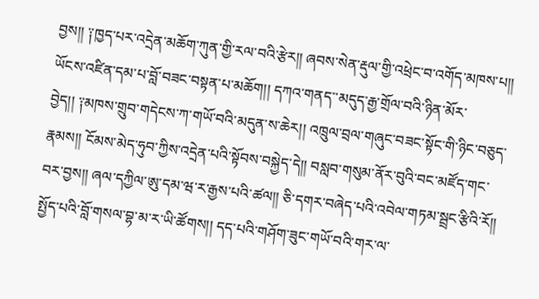བྱས།། ༑ཁྱད་པར་འདྲེན་མཆོག་ཀུན་གྱི་རལ་བའི་རྩེར།། ཞབས་སེན་རྡུལ་གྱི་འཕྲེང་བ་འགོད་མཁས་པ།། ཡོངས་འཛིན་དམ་པ་བློ་བཟང་བསྟན་པ་མཆོག།། དཀའ་གནད་་མདུད་རྒྱ་གྲོལ་བའི་ཉིན་མོར་བྱེད།། ༑མཁས་གྲུབ་གདེངས་ཀ་གཡོ་བའི་མདུན་ས་ཆེར།། འཁྲུལ་བྲལ་གཞུང་བཟང་སྟོང་གི་ཉིང་བཅུད་རྣམས།། ངོམས་མེད་ཧུབ་ཀྱིས་འདྲེན་པའི་སྟོབས་བསྐྱེད་དེ།། བསླབ་གསུམ་ནོར་བུའི་བང་མཛོད་གང་བར་བྱས།། ཞལ་དཀྱིལ་ཨུ་དམ་ཝ་ར་རྒྱས་པའི་ཚལ།། ཅི་དགར་བཞེད་པའི་འབེལ་གཏམ་སྦྲང་རྩིའི་རོ།། སྤྱོད་པའི་བློ་གསལ་བྷ་མ་ར་ཡི་ཚོགས།། དད་པའི་གཤོག་ཟུང་གཡོ་བའི་གར་ལ་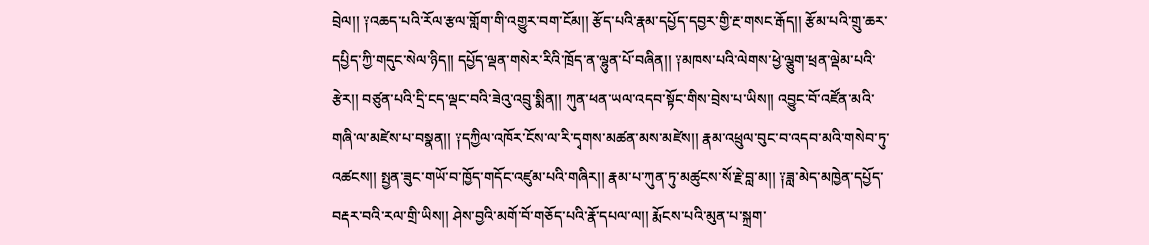བྲེལ།། ༑འཆད་པའི་རོལ་རྩལ་གློག་གི་འགྱུར་བག་ངོམ།། རྩོད་པའི་རྣམ་དཔྱོད་དབྱར་གྱི་རྔ་གསང་རྒོད།། རྩོམ་པའི་གྲུ་ཆར་དཔྱིད་ཀྱི་གདུང་སེལ་ཉིད།། དཔྱོད་ལྡན་གསེར་རིའི་ཁྲོད་ན་ལྷུན་པོ་བཞིན།། ༑མཁས་པའི་ལེགས་ཕྱེ་ལྕུག་ཕྲན་ལྡེམ་པའི་རྩེར།། བཙུན་པའི་དྲི་ངད་ལྡང་བའི་ཟེའུ་འབྲུ་སྨིན།། ཀུན་ཕན་ཡལ་འདབ་སྟོང་གིས་བྲེས་པ་ཡིས།། འབྱུང་བོ་འཛོན་མའི་གཞི་ལ་མཛེས་པ་བསྣན།། ༑དཀྱིལ་འཁོར་ངོས་ལ་རི་དྭགས་མཚན་མས་མཛེས།། རྣམ་འཕྲུལ་བུང་བ་འདབ་མའི་གསེབ་ཏུ་འཚངས།། སྤྱན་ཟུང་གཡོ་བ་ཁྱོད་གདོང་འཛུམ་པའི་གཞིར།། རྣམ་པ་ཀུན་ཏུ་མཚུངས་སོ་རྗེ་བླ་མ།། ༑ཟླ་མེད་མཁྱེན་དཔྱོད་བརྡར་བའི་རལ་གྲི་ཡིས།། ཤེས་བྱའི་མགོ་བོ་གཅོད་པའི་རྣོ་དཔལ་ལ།། རྨོངས་པའི་མུན་པ་སྐྲག་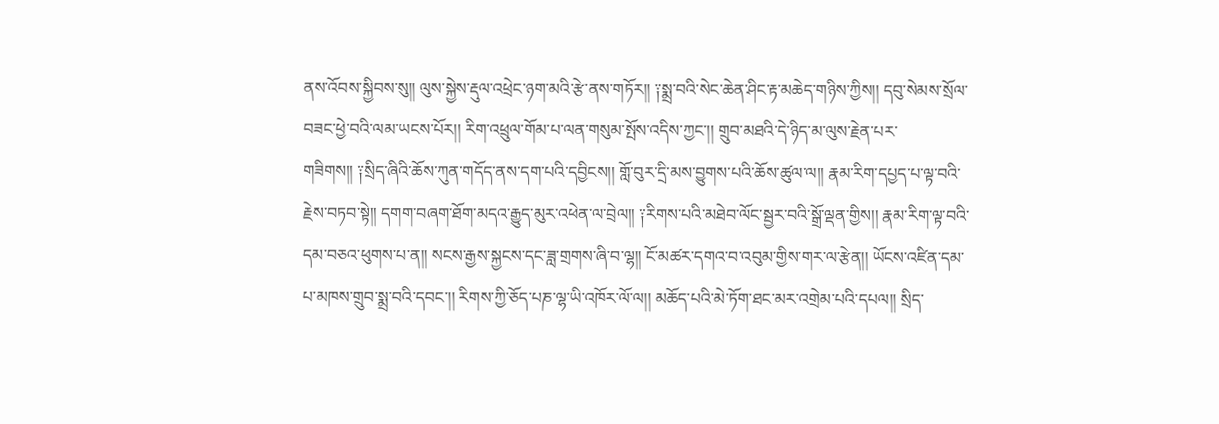ནས་འོབས་སྐྱིབས་སུ།། ལུས་སྐྱེས་རྡུལ་འཕྲེང་ཉག་མའི་རྩེ་ནས་གཏོར།། ༑སྨྲ་བའི་སེང་ཆེན་ཤིང་རྟ་མཆེད་གཉིས་ཀྱིས།། དབུ་སེམས་སྲོལ་བཟང་ཕྱེ་བའི་ལམ་ཡངས་པོར།། རིག་འཕྲུལ་གོམ་པ་ལན་གསུམ་སྤོས་འདིས་ཀྱང་།། གྲུབ་མཐའི་དེ་ཉིད་མ་ལུས་རྗེན་པར་གཟིགས།། ༑སྲིད་ཞིའི་ཆོས་ཀུན་གདོད་ནས་དག་པའི་དབྱིངས།། གློ་བུར་དྲི་མས་བྱུགས་པའི་ཆོས་ཚུལ་ལ།། རྣམ་རིག་དཔྱད་པ་ལྟ་བའི་རྗེས་བཏབ་སྟེ།། དགག་བཞག་ཐོག་མདའ་རྒྱུད་མུར་འཕེན་ལ་བྲེལ།། ༑རིགས་པའི་མཐེབ་ལོང་སྦྱར་བའི་སྒྲོ་ལྡན་གྱིས།། རྣམ་རིག་ལྟ་བའི་དམ་བཅའ་ཕུགས་པ་ན།། སངས་རྒྱས་སྐྱངས་དང་ཟླ་གྲགས་ཞི་བ་ལྷ།། ངོ་མཚར་དགའ་བ་འབུམ་གྱིས་གར་ལ་རྩེན།། ཡོངས་འཛིན་དམ་པ་མཁས་གྲུབ་སྨྲ་བའི་དབང་།། རིགས་ཀྱི་ཅོད་པཎ་ལྷ་ཡི་འཁོར་ལོ་ལ།། མཆོད་པའི་མེ་ཏོག་ཐང་མར་འགྲེམ་པའི་དཔལ།། སྲིད་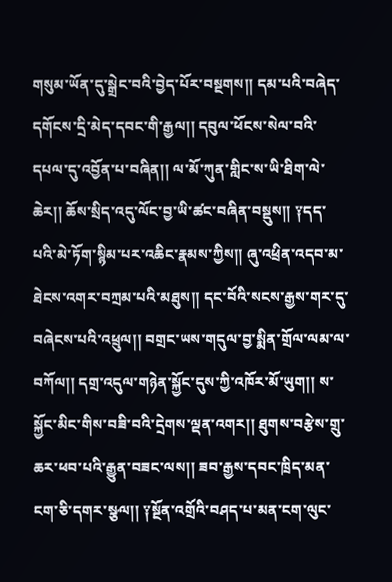གསུམ་ཡོན་དུ་སྒྲེང་བའི་བྱེད་པོར་བསྔགས།། དམ་པའི་བཞེད་དགོངས་དྲི་མེད་དབང་གི་རྒྱལ།། དབུལ་ཕོངས་སེལ་བའི་དཔལ་དུ་འབྱོན་པ་བཞིན།། ལ་མོ་ཀུན་གླིང་ས་ཡི་ཐིག་ལེ་ཆེར།། ཆོས་སྲིད་འདུ་ལོང་བྱ་ཡི་ཚང་བཞིན་བསྡུས།། ༑དད་པའི་མེ་ཏོག་སྙིམ་པར་འཆིང་རྣམས་ཀྱིས།། ཞུ་འཕྲིན་འདབ་མ་ཐེངས་འགར་བཀྲམ་པའི་མཐུས།། དང་བོའི་སངས་རྒྱས་གར་དུ་བཞེངས་པའི་འཕྲུལ།། བགྲང་ཡས་གདུལ་བྱ་སྨིན་གྲོལ་ལམ་ལ་བཀོལ།། དགྲ་འདུལ་གཉེན་སྐྱོང་དུས་ཀྱི་འཁོར་མོ་ཡུག།། ས་སྐྱོང་མིང་གིས་བཟི་བའི་དྲེགས་ལྡན་འགར།། ཐུགས་བརྩེས་གྲུ་ཆར་ཕབ་པའི་རྒྱུན་བཟང་ལས།། ཟབ་རྒྱས་དབང་ཁྲིད་མན་ངག་ཅི་དགར་སྩལ།། ༑སྔོན་འགྲོའི་བཤད་པ་མན་ངག་ལུང་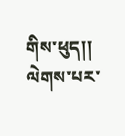གིས་ཕུད།། ལེགས་པར་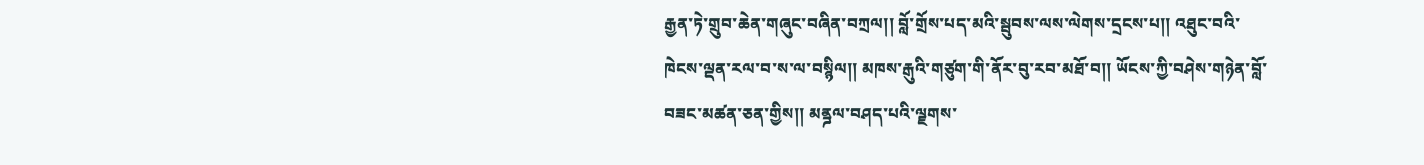རྒྱན་ཏེ་གྲུབ་ཆེན་གཞུང་བཞིན་བཀྲལ།། བློ་གྲོས་པད་མའི་སྦུབས་ལས་ལེགས་དྲངས་པ།། འཐུང་བའི་ཁེངས་ལྡན་རལ་བ་ས་ལ་བསྙིལ།། མཁས་རྒུའི་གཙུག་གི་ནོར་བུ་རབ་མཐོ་བ།། ཡོངས་ཀྱི་བཤེས་གཉེན་བློ་བཟང་མཚན་ཅན་གྱིས།། མནྜལ་བཤད་པའི་ལྗགས་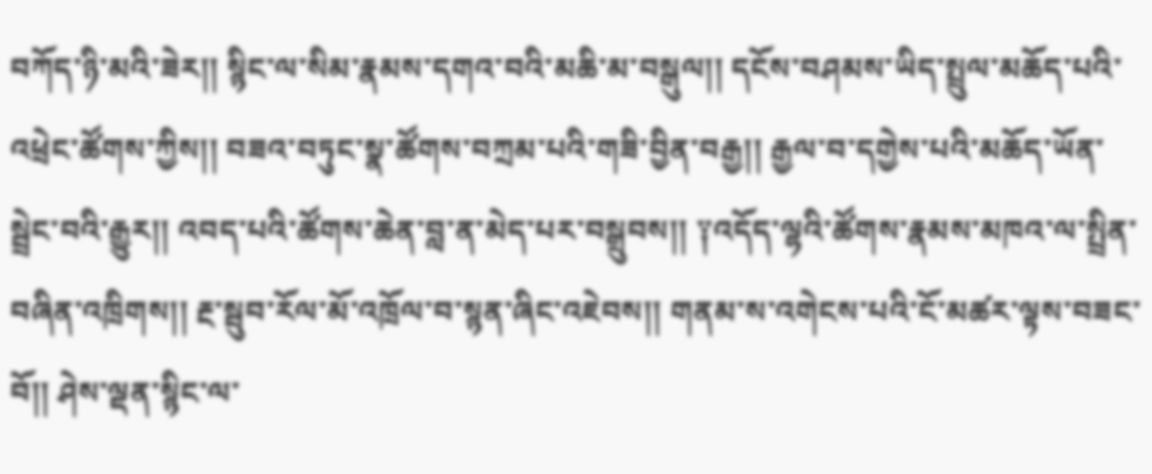བཀོད་ཉི་མའི་ཟེར།། སྙིང་ལ་སིམ་རྣམས་དགའ་བའི་མཆི་མ་བསྒུལ།། དངོས་བཤམས་ཡིད་སྤྲུལ་མཆོད་པའི་འཕྲེང་ཚོགས་ཀྱིས།། བཟའ་བཏུང་སྣ་ཚོགས་བཀྲམ་པའི་གཟི་བྱིན་བརྒྱ།། རྒྱལ་བ་དགྱེས་པའི་མཆོད་ཡོན་སྦྲེང་བའི་རྒྱུར།། འབད་པའི་ཚོགས་ཆེན་བླ་ན་མེད་པར་བསྒྲུབས།། ༑འདོད་ལྷའི་ཚོགས་རྣམས་མཁའ་ལ་སྤྲིན་བཞིན་འཁྲིགས།། རྔ་སྦུབ་རོལ་མོ་འཁྲོལ་བ་སྙན་ཞིང་འཇེབས།། གནམ་ས་འགེངས་པའི་ངོ་མཚར་ལྟས་བཟང་བོ།། ཤེས་ལྡན་སྙིང་ལ་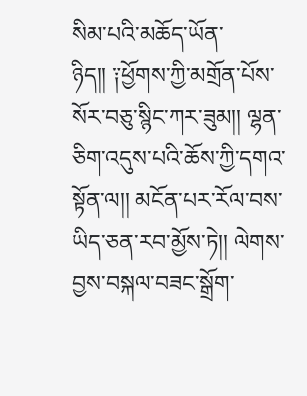སིམ་པའི་མཆོད་ཡོན་ཉིད།། ༑ཕྱོགས་ཀྱི་མགྲོན་པོས་སོར་བཅུ་སྙིང་ཀར་ཟུམ།། ལྷན་ཅིག་འདུས་པའི་ཆོས་ཀྱི་དགའ་སྟོན་ལ།། མངོན་པར་རོལ་བས་ཡིད་ཅན་རབ་མྱོས་ཏེ།། ལེགས་བྱས་བསྐལ་བཟང་སྒྲོག་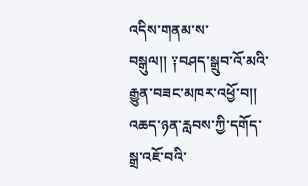འདིས་གནམ་ས་བསྒུལ།། ༑བཤད་སྒྲུབ་འོ་མའི་རྒྱུན་བཟང་མཁར་འཕྱོ་བ།། འཆད་ཉན་རླབས་ཀྱི་དགོད་སྒྲ་འཇོ་བའི་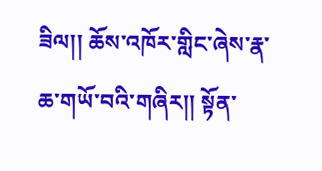ཟིལ།། ཆོས་འཁོར་གླིང་ཞེས་རྣ་ཆ་གཡོ་བའི་གཞིར།། སྟོན་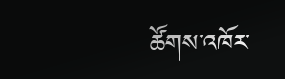ཚོགས་འཁོར་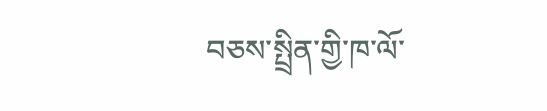བཅས་སྤྲིན་གྱི་ཁ་ལོ་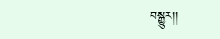བསྒྱུར།།